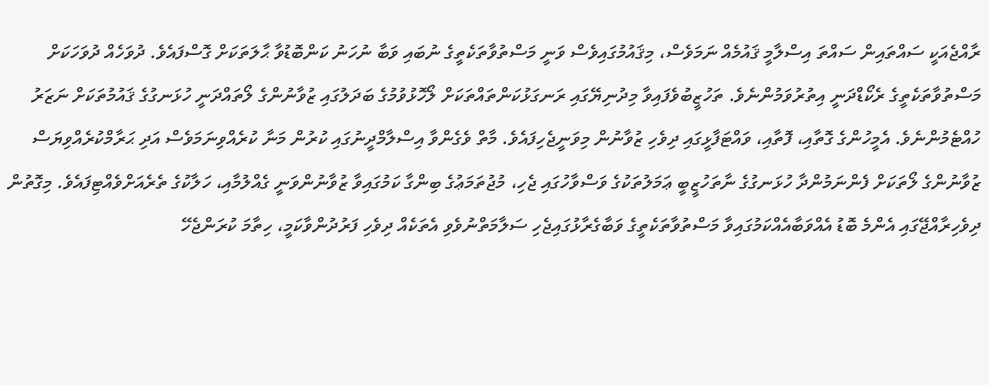ރާއްޖެއަކީ ސައްތައިން ސައްތަ އިސްލާމީ ޤައުމެއް ނަމަވެސް، މިޤައުމުގައިވެސް ވަނީ މަސްތުވާތަކެތީގެ ނުބައި ވަބާ ނުހަނު ކަންބޮޑުވާ ޙާލަތަކަށް ގޮސްފައެވެ. ދުވަހެއް ދުވަހަކަށް މަސްތުވާތަކެތީގެ ރެކޯޑްދަނީ އިތުރުވަމުންނެވެ. ތަހުޒީބުވެފައިވާ މިދުނިޔޭގައި ރަނގަޅުކަންތައްތަކަށް ލޯހޮޅުވުމުގެ ބަދަލުގައި ޒުވާނުންގެ ލޯތައްދަނީ ހުޅަނގުގެ ޤައުމުތަކަށް ނަޒަރު ހުއްޓެމުންނެވެ. އެމީހުންގެ ގޮތާއި، ފޮތާއި، ވައްޓަފާޅީގައި ދިވެހި ޒުވާނުން މިވަނީޖެހިފައެވެ. މާތް ވެގެންވާ އިސްލާމްދީނުގައި ކުރުން މަނާ ކުރެއްވިނަމަވެސް އަދި ޙަރާމްކުރެއްވިޔަސް ޒުވާނުންގެ ލޯތަކަށް ފެންނަމުންދާ ހުޅަނގުގެ ނާތަހުޒީބީ ޢަމަލުތަކުގެ ވަސްވާހުގައި ޖެހި، މުޖުތަމަޢުގެ ބިންގާ ކަމުގައިވާ ޒުވާނުންވަނީ ގެއްލުމާއި، ހަލާކުގެ ތެރެއަށްވެއްޓިފައެވެ. މިގޮތުން ދިވެހިރާއްޖޭގައި އެންމެ ބޮޑު އެއްވަބާއެއްކަމުގައިވާ މަސްތުވާތަކެތީގެ ވަބާގެރާޅުގައިޖެހި ސަލާމަތްނުވެވި އެތަކެއް ދިވެހި ފަރުދުންވާކަމީ، ހިތާމަ ކުރަންޖެހޭ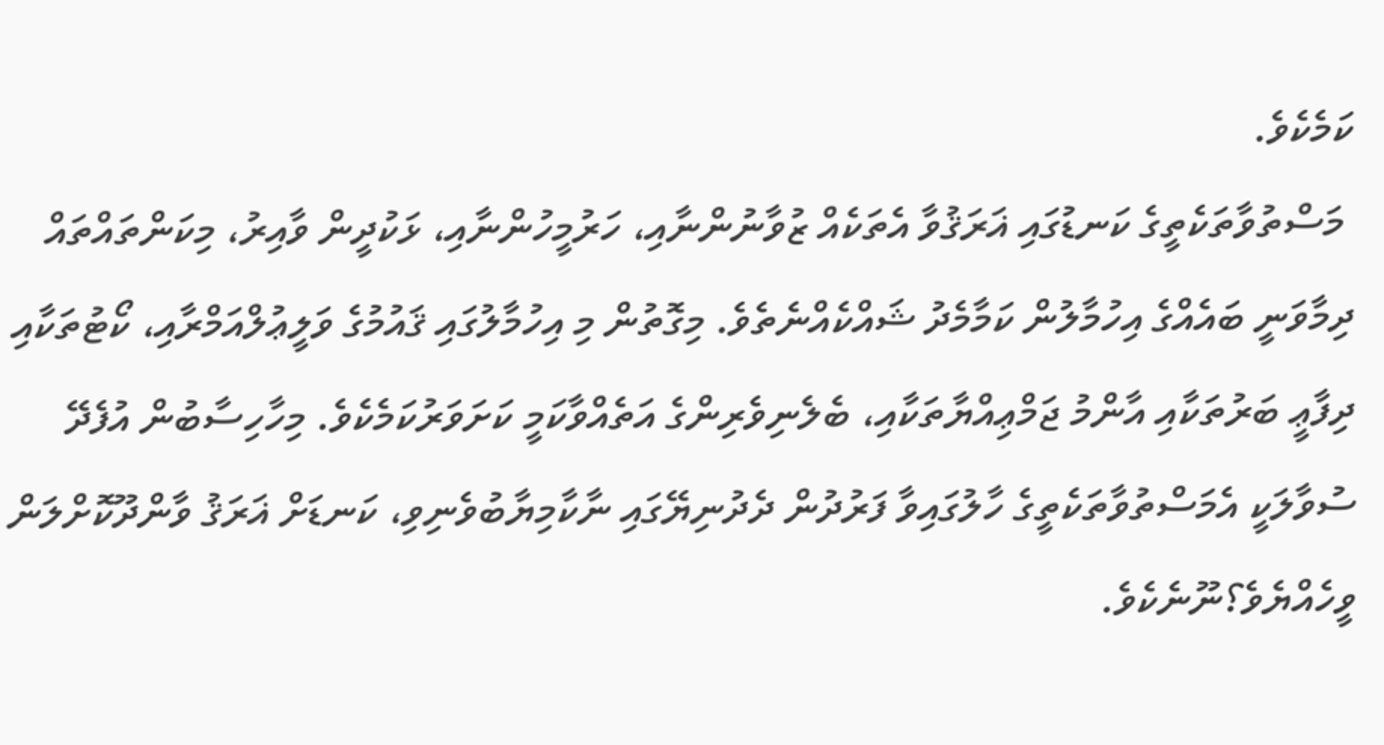ކަމެކެވެ.
 މަސްތުވާތަކެތީގެ ކަނޑުގައި ޣަރަޤުވާ އެތަކެއް ޒުވާނުންނާއި، ހަރުމީހުންނާއި، ޅަކުދީން ވާއިރު، މިކަންތައްތައް ދިމާވަނީ ބައެއްގެ އިހުމާލުން ކަމާމެދު ޝައްކެއްނެތެވެ. މިގޮތުން މި އިހުމާލުގައި ޤައުމުގެ ވަލީޢުލްއަމްރާއި، ކޯޓުތަކާއި ދިފާޢީ ބަރުތަކާއި އާންމު ޖަމްޢިއްޔާތަކާއި، ބެލެނިވެރިންގެ އަތެއްވާކަމީ ކަށަވަރުކަމެކެވެ. މިހާހިސާބުން އުފެދޭ ސުވާލަކީ އެމަސްތުވާތަކެތީގެ ހާލުގައިވާ ފަރުދުން ދެދުނިޔޭގައި ނާކާމިޔާބުވެނިވި، ކަނޑަށް ޣަރަޤު ވާންދޫކޮށްލަން ވީހެއްޔެވެ؟ނޫނެކެވެ.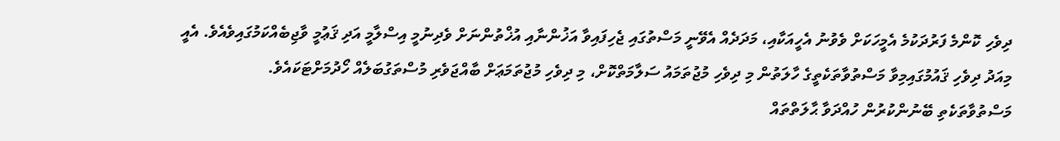ދިވެހި ކޮންމެ ފަރުދަކުމެ އެމީހަކަށް ވެވުނު އެހީއަކާއި، މަދަދެއް އެވޭނީ މަސްތުގައި ޖެހިފައިވާ އަޚުންނާއި އުޚްތުންނަށް ވެދިނުމީ އިސްލާމީ އަދި ޤަޢުމީ ވާޖިބެއްކަމުގައިވެއެވެ. އެއީ މިއަދު ދިވެހި ޤައުމުގައިމިވާ މަސްތުވާތަކެތީގެ ހާލަތުން މި ދިވެހި މުޖުތަމައު ސަލާމަތްކޮށް، މި ދިވެހި މުޖުތަމަޢަށް ބާއްޖަވެރި މުސްތަގުބަލެއް ހޯދުމަށްޓަކައެވެ.
މަސްތުވާތަކެތި ބޭނުންކުރުން ހުއްދަވާ ޙާލަތްތައް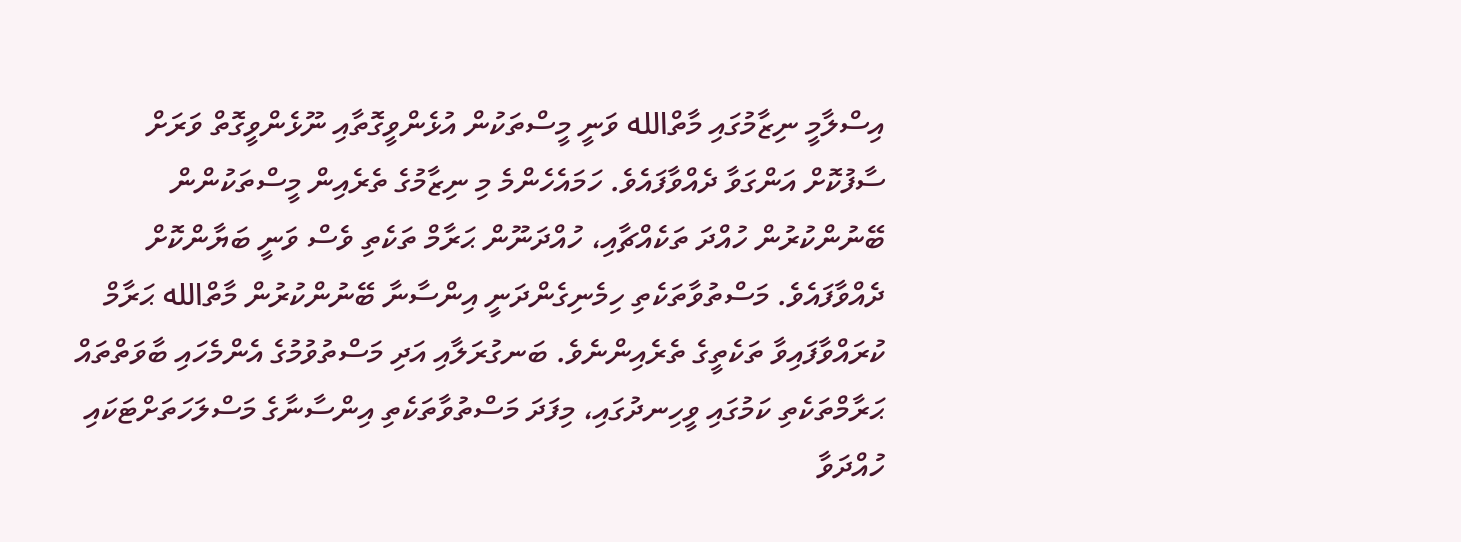އިސްލާމީ ނިޒާމުގައި މާތްالله ވަނީ މީސްތަކުން އުޅެންވީގޮތާއި ނޫޅެންވީގޮތް ވަރަށް ސާފުކޮށް އަންގަވާ ދެއްވާފައެވެ. ހަމައެހެންމެ މި ނިޒާމުގެ ތެރެއިން މީސްތަކުންން ބޭނުންކުރުން ހުއްދަ ތަކެއްޗާއި، ހުއްދަނޫން ޙަރާމް ތަކެތި ވެސް ވަނީ ބަޔާންކޮށް ދެއްވާފައެވެ. މަސްތުވާތަކެތި ހިމެނިގެންދަނީ އިންސާނާ ބޭނުންކުރުން މާތްالله ޙަރާމް ކުރައްވާފައިވާ ތަކެތީގެ ތެރެއިންނެވެ. ބަނގުރަލާއި އަދި މަސްތުވުމުގެ އެންމެހައި ބާވަތްތައް ޙަރާމްތަކެތި ކަމުގައި ވީހިނދުގައި، މިފަދަ މަސްތުވާތަކެތި އިންސާނާގެ މަސްލަހަތަށްޓަކައި ހުއްދަވާ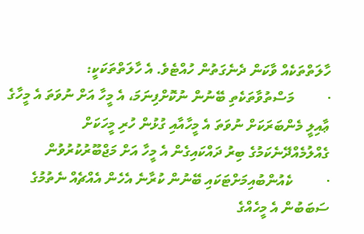ހާލަތްތަކެއް ވާކަން ދެނެގަތުން ހުއްޓެވެ. އެ ހާލަތްތަކަކީ:
·         މަސްތުވާތަކެތި ބޭނުން ނުކޮށްފިނަމަ، އެ މީހާ އަށް ނުވަތަ އެ މީހާގެ ޢާއިލީ މެންބަރަކަށް ނުވަތަ އެ މީހާއާއި ގުޅުން ހުރި މީހަކަށް ގެއްލުމެއްދޭނެކަމުގެ ބިރު ދައްކައިގެން އެ މީހާ އަށް މަޖްބޫރުކުރުވުން
·         ކެއުންބުއިމަށްޓަކައި ބޭނުން ކުރާނެ އެހެން އެއްޗެއް ނެތުމުގެ ސަބަބުން އެ މީހެއްގެ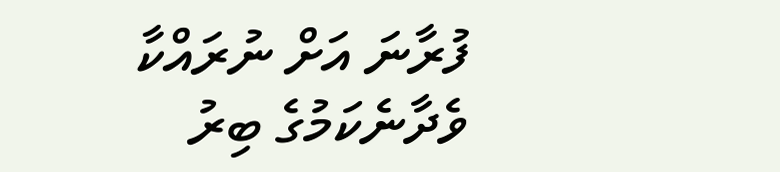ފުރާނަ އަށް ނުރައްކާ ވެދާނެކަމުގެ ބިރު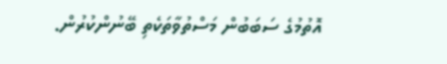އޮތުމުގެ ސަބަބުން މަސްތުވާތަކެތި ބޭނުންކުރުން.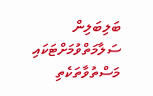ބަލިބަލިން ސަލާމަތްވުމަށްޓަކައި މަސްތުވާތަކެތި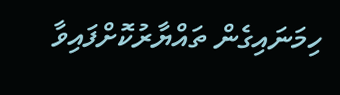ހިމަނައިގެން ތައްޔާރުކޮށްފައިވާ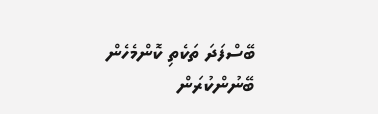ބޭސްފަދަ ތަކެތި ކޮންމެހެން ބޭނުންކުރަން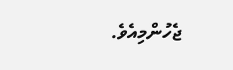ޖެހުންމިއެވެ.